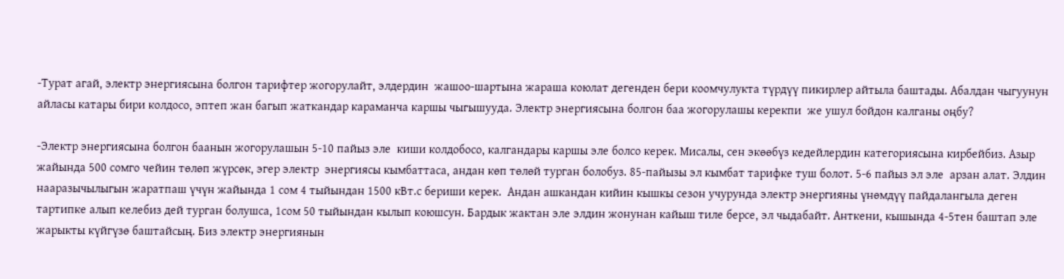-Турат агай, электр энергиясына болгон тарифтер жогорулайт, элдердин  жашоо-шартына жараша коюлат дегенден бери коомчулукта түрдүү пикирлер айтыла баштады. Абалдан чыгуунун айласы катары бири колдосо, эптеп жан багып жаткандар караманча каршы чыгышууда. Электр энергиясына болгон баа жогорулашы керекпи  же ушул бойдон калганы оңбу?

-Электр энергиясына болгон баанын жогорулашын 5-10 пайыз эле  киши колдобосо, калгандары каршы эле болсо керек. Мисалы, сен экөөбүз кедейлердин категориясына кирбейбиз. Азыр жайында 500 сомго чейин төлөп жүрсөк, эгер электр  энергиясы кымбаттаса, андан көп төлөй турган болобуз. 85-пайызы эл кымбат тарифке туш болот. 5-6 пайыз эл эле  арзан алат. Элдин нааразычылыгын жаратпаш үчүн жайында 1 сом 4 тыйындан 1500 кВт.с бериши керек.  Андан ашкандан кийин кышкы сезон учурунда электр энергияны үнөмдүү пайдалангыла деген тартипке алып келебиз дей турган болушса, 1сом 50 тыйындан кылып коюшсун. Бардык жактан эле элдин жонунан кайыш тиле берсе, эл чыдабайт. Анткени, кышында 4-5тен баштап эле жарыкты күйгүзө баштайсың. Биз электр энергиянын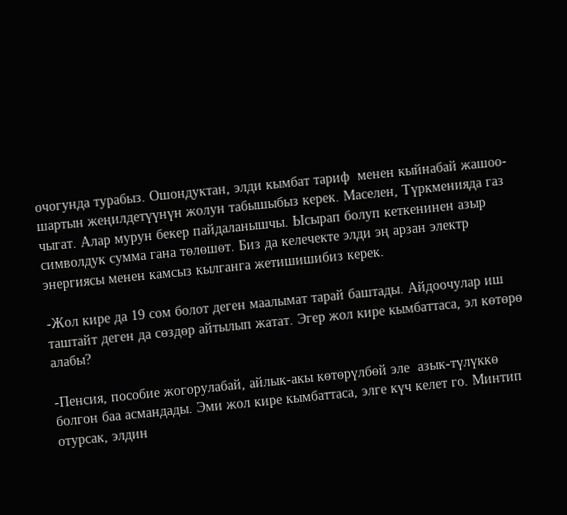очогунда турабыз. Ошондуктан, элди кымбат тариф  менен кыйнабай жашоо-шартын жеңилдетүүнүн жолун табышыбыз керек. Маселен, Түркменияда газ чыгат. Алар мурун бекер пайдаланышчы. Ысырап болуп кеткенинен азыр символдук сумма гана төлөшөт. Биз да келечекте элди эң арзан электр энергиясы менен камсыз кылганга жетишишибиз керек.

-Жол кире да 19 сом болот деген маалымат тарай баштады. Айдоочулар иш таштайт деген да сөздөр айтылып жатат. Эгер жол кире кымбаттаса, эл көтөрө алабы?

-Пенсия, пособие жогорулабай, айлык-акы көтөрүлбөй эле  азык-түлүккө болгон баа асмандады. Эми жол кире кымбаттаса, элге күч келет го. Минтип отурсак, элдин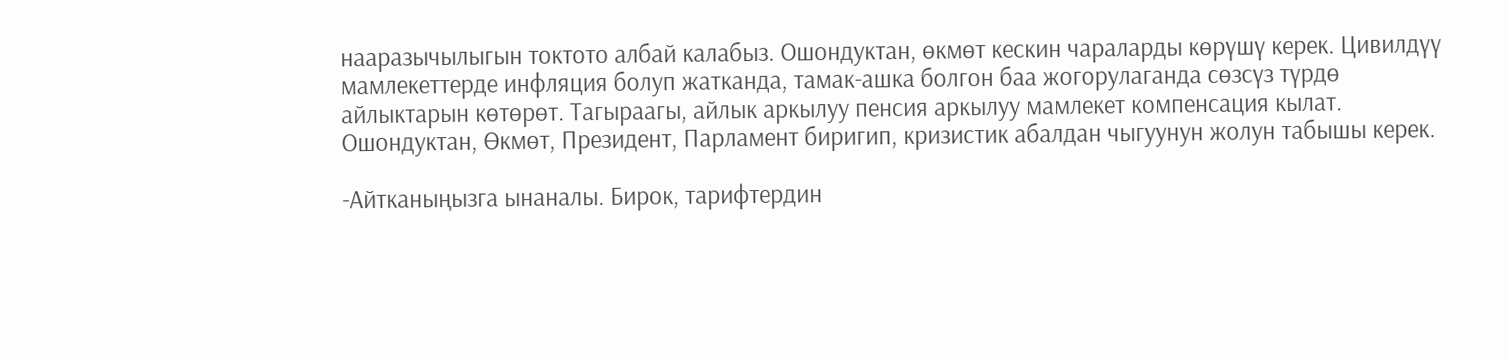нааразычылыгын токтото албай калабыз. Ошондуктан, өкмөт кескин чараларды көрүшү керек. Цивилдүү мамлекеттерде инфляция болуп жатканда, тамак-ашка болгон баа жогорулаганда сөзсүз түрдө айлыктарын көтөрөт. Тагыраагы, айлык аркылуу пенсия аркылуу мамлекет компенсация кылат. Ошондуктан, Өкмөт, Президент, Парламент биригип, кризистик абалдан чыгуунун жолун табышы керек.

-Айтканыңызга ынаналы. Бирок, тарифтердин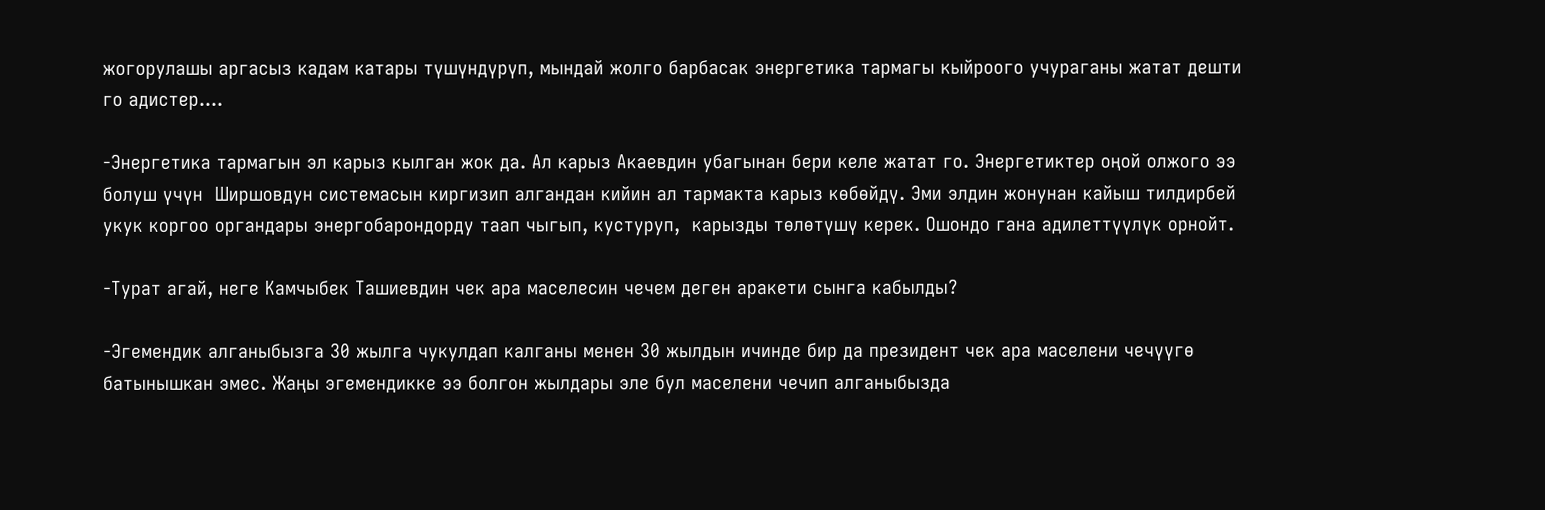жогорулашы аргасыз кадам катары түшүндүрүп, мындай жолго барбасак энергетика тармагы кыйроого учураганы жатат дешти го адистер....

-Энергетика тармагын эл карыз кылган жок да. Ал карыз Акаевдин убагынан бери келе жатат го. Энергетиктер оңой олжого ээ болуш үчүн  Ширшовдун системасын киргизип алгандан кийин ал тармакта карыз көбөйдү. Эми элдин жонунан кайыш тилдирбей укук коргоо органдары энергобарондорду таап чыгып, кустуруп,  карызды төлөтүшү керек. Ошондо гана адилеттүүлүк орнойт.

-Турат агай, неге Камчыбек Ташиевдин чек ара маселесин чечем деген аракети сынга кабылды?

-Эгемендик алганыбызга 30 жылга чукулдап калганы менен 30 жылдын ичинде бир да президент чек ара маселени чечүүгө батынышкан эмес. Жаңы эгемендикке ээ болгон жылдары эле бул маселени чечип алганыбызда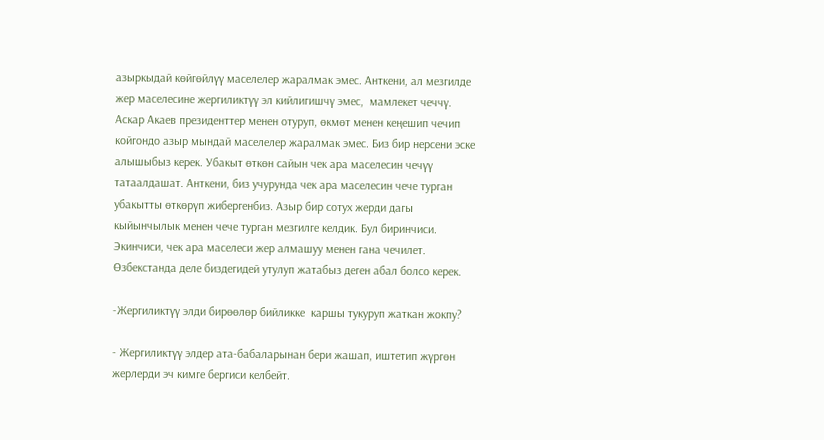азыркыдай көйгөйлүү маселелер жаралмак эмес. Анткени, ал мезгилде жер маселесине жергиликтүү эл кийлигишчү эмес,  мамлекет чеччү. Аскар Акаев президенттер менен отуруп, өкмөт менен кеңешип чечип койгондо азыр мындай маселелер жаралмак эмес. Биз бир нерсени эске алышыбыз керек. Убакыт өткөн сайын чек ара маселесин чечүү татаалдашат. Анткени, биз учурунда чек ара маселесин чече турган убакытты өткөрүп жибергенбиз. Азыр бир сотух жерди дагы кыйынчылык менен чече турган мезгилге келдик. Бул биринчиси. Экинчиси, чек ара маселеси жер алмашуу менен гана чечилет. Өзбекстанда деле биздегидей утулуп жатабыз деген абал болсо керек.

-Жергиликтүү элди бирөөлөр бийликке  каршы тукуруп жаткан жокпу?

- Жергиликтүү элдер ата-бабаларынан бери жашап, иштетип жүргөн жерлерди эч кимге бергиси келбейт.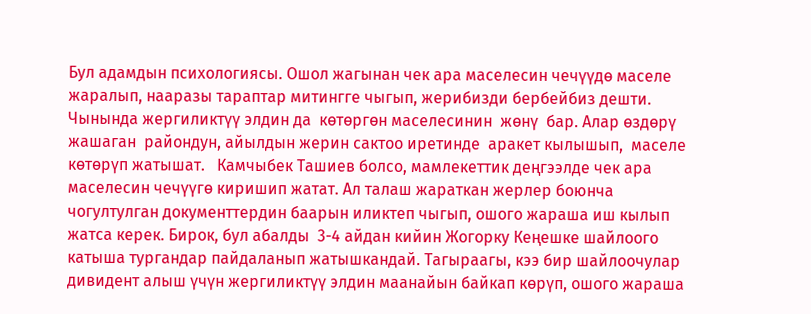Бул адамдын психологиясы. Ошол жагынан чек ара маселесин чечүүдө маселе жаралып, нааразы тараптар митингге чыгып, жерибизди бербейбиз дешти. Чынында жергиликтүү элдин да  көтөргөн маселесинин  жөнү  бар. Алар өздөрү жашаган  райондун, айылдын жерин сактоо иретинде  аракет кылышып,  маселе көтөрүп жатышат.   Камчыбек Ташиев болсо, мамлекеттик деңгээлде чек ара маселесин чечүүгө киришип жатат. Ал талаш жараткан жерлер боюнча  чогултулган документтердин баарын иликтеп чыгып, ошого жараша иш кылып жатса керек. Бирок, бул абалды  3-4 айдан кийин Жогорку Кеңешке шайлоого катыша тургандар пайдаланып жатышкандай. Тагыраагы, кээ бир шайлоочулар дивидент алыш үчүн жергиликтүү элдин маанайын байкап көрүп, ошого жараша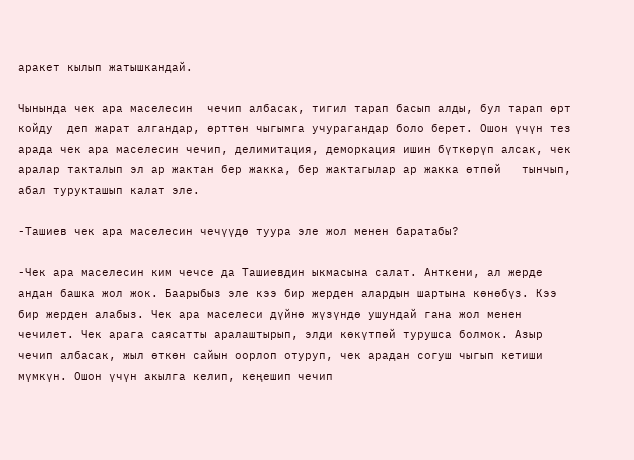аракет кылып жатышкандай.

Чынында чек ара маселесин  чечип албасак, тигил тарап басып алды, бул тарап өрт койду  деп жарат алгандар, өрттөн чыгымга учурагандар боло берет. Ошон үчүн тез арада чек ара маселесин чечип, делимитация, деморкация ишин бүткөрүп алсак, чек аралар такталып эл ар жактан бер жакка, бер жактагылар ар жакка өтпөй   тынчып, абал турукташып калат эле.

-Ташиев чек ара маселесин чечүүдө туура эле жол менен баратабы?

-Чек ара маселесин ким чечсе да Ташиевдин ыкмасына салат. Анткени, ал жерде андан башка жол жок. Баарыбыз эле кээ бир жерден алардын шартына көнөбүз. Кээ бир жерден алабыз. Чек ара маселеси дүйнө жүзүндө ушундай гана жол менен чечилет. Чек арага саясатты аралаштырып, элди көкүтпөй турушса болмок. Азыр чечип албасак, жыл өткөн сайын оорлоп отуруп, чек арадан согуш чыгып кетиши мүмкүн. Ошон үчүн акылга келип, кеңешип чечип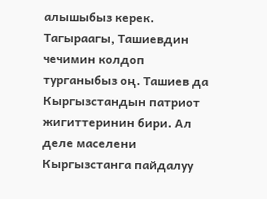алышыбыз керек.  Тагыраагы, Ташиевдин чечимин колдоп турганыбыз оң. Ташиев да Кыргызстандын патриот жигиттеринин бири. Ал деле маселени Кыргызстанга пайдалуу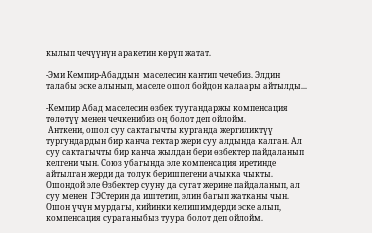кылып чечүүнүн аракетин көрүп жатат.

-Эми Кемпир-Абаддын  маселесин кантип чечебиз. Элдин талабы эске алынып, маселе ошол бойдон калаары айтылды...

-Кемпир Абад маселесин өзбек туугандаржы компенсация төлөтүү менен чечкенибиз оң болот деп ойлойм.
 Анткени, ошол суу сактагычты курганда жергиликтүү тургундардын бир канча гектар жери суу алдында калган. Ал суу сактагычты бир канча жылдан бери өзбектер пайдаланып келгени чын. Союз убагында эле компенсация иретинде айтылган жерди да толук беришпегени ачыкка чыкты. Ошондой эле Өзбектер сууну да сугат жерине пайдаланып, ал суу менен  ГЭСтерин да иштетип, элин багып жатканы чын. Ошон үчүн мурдагы, кийинки келишимдерди эске алып, компенсация сураганыбыз туура болот деп ойлойм.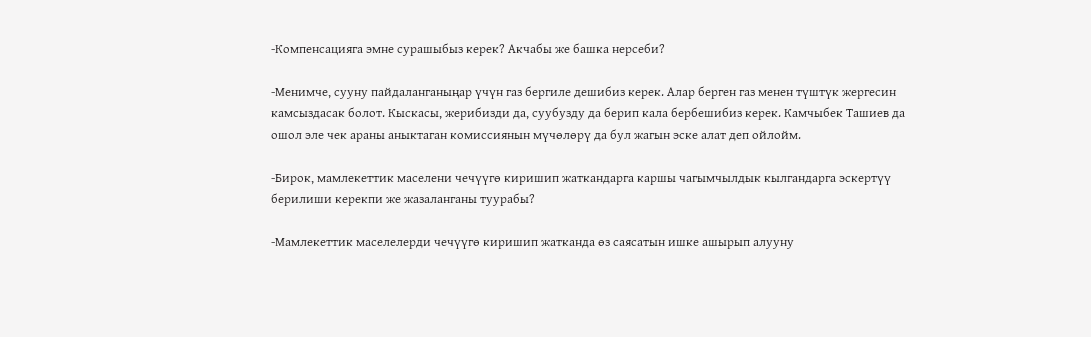-Компенсацияга эмне сурашыбыз керек? Акчабы же башка нерсеби?

-Менимче, сууну пайдаланганыңар үчүн газ бергиле дешибиз керек. Алар берген газ менен түштүк жергесин  камсыздасак болот. Кыскасы, жерибизди да, суубузду да берип кала бербешибиз керек. Камчыбек Ташиев да ошол эле чек араны аныктаган комиссиянын мүчөлөрү да бул жагын эске алат деп ойлойм.

-Бирок, мамлекеттик маселени чечүүгө киришип жаткандарга каршы чагымчылдык кылгандарга эскертүү берилиши керекпи же жазаланганы туурабы?

-Мамлекеттик маселелерди чечүүгө киришип жатканда өз саясатын ишке ашырып алууну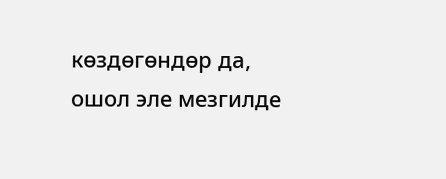көздөгөндөр да, ошол эле мезгилде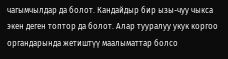чагымчылдар да болот. Кандайдыр бир ызы-чуу чыкса экен деген топтор да болот. Алар тууралуу укук коргоо органдарында жетиштүү маалыматтар болсо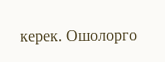керек. Ошолорго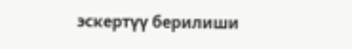эскертүү берилиши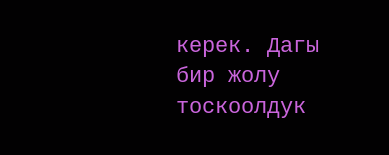керек. Дагы бир жолу тоскоолдук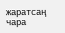жаратсаң чара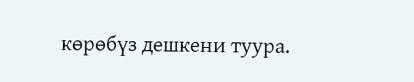көрөбүз дешкени туура.